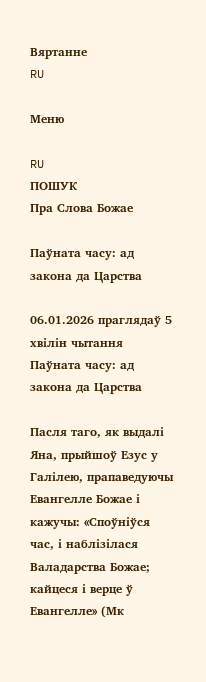Вяртанне
RU

Меню

RU
ПОШУК
Пра Слова Божае

Паўната часу: ад закона да Царства

06.01.2026 праглядаў 5 хвілін чытання
Паўната часу: ад закона да Царства

Пасля таго, як выдалі Яна, прыйшоў Езус у Галілею, прапаведуючы Евангелле Божае і кажучы: «Споўніўся час, і наблізілася Валадарства Божае; кайцеся і верце ў Евангелле» (Мк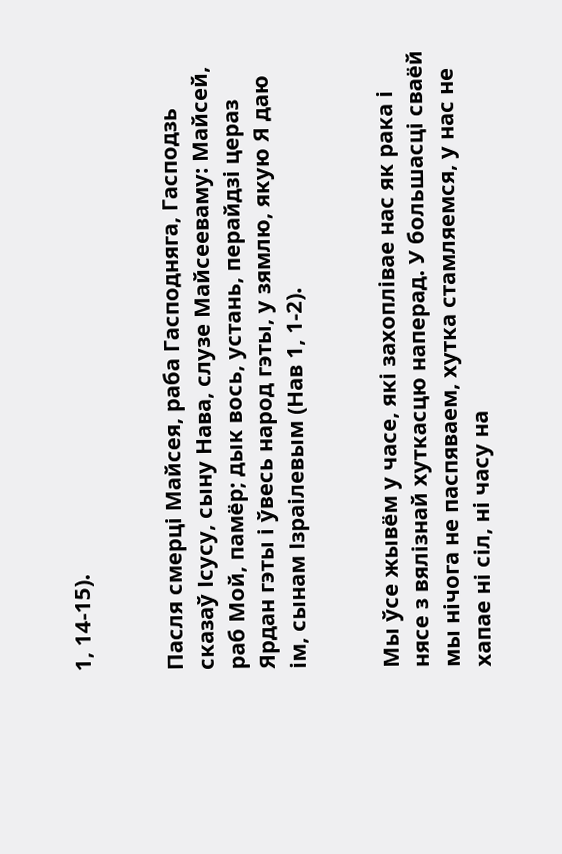1, 14-15).


Пасля смерці Майсея, раба Гасподняга, Гасподзь сказаў Ісусу, сыну Нава, слузе Майсееваму: Майсей, раб Мой, памёр; дык вось, устань, перайдзі цераз Ярдан гэты і ўвесь народ гэты, у зямлю, якую Я даю ім, сынам Ізраілевым (Нав 1, 1-2).


Мы ўсе жывём у часе, які захоплівае нас як рака і нясе з вялізнай хуткасцю наперад. У большасці сваёй мы нічога не паспяваем, хутка стамляемся, у нас не хапае ні сіл, ні часу на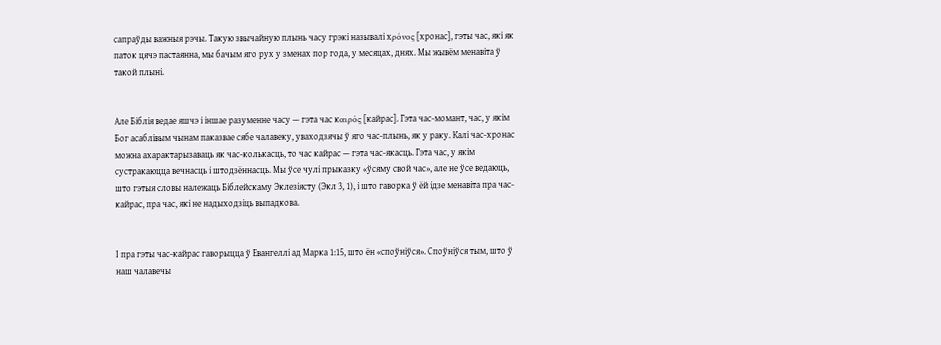сапраўды важныя рэчы. Такую звычайную плынь часу грэкі называлі хρόνος [хронас], гэты час, які як паток цячэ пастаянна, мы бачым яго рух у зменах пор года, у месяцах, днях. Мы жывём менавіта ў такой плыні.


Але Біблія ведае яшчэ і іншае разуменне часу — гэта час кαιρός [кайрас]. Гэта час-момант, час, у якім Бог асаблівым чынам паказвае сябе чалавеку, уваходзячы ў яго час-плынь, як у раку. Калі час-хронас можна ахарактарызаваць як час-колькасць, то час кайрас — гэта час-якасць. Гэта час, у якім сустракаюцца вечнасць і штодзённасць. Мы ўсе чулі прыказку «ўсяму свой час», але не ўсе ведаюць, што гэтыя словы належаць Біблейскаму Эклезіясту (Экл 3, 1), і што гаворка ў ёй ідзе менавіта пра час-кайрас, пра час, які не надыходзіць выпадкова.


І пра гэты час-кайрас гаворыцца ў Евангеллі ад Марка 1:15, што ён «споўніўся». Споўніўся тым, што ў наш чалавечы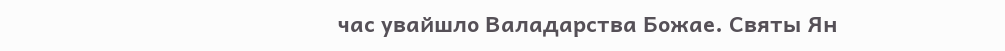час увайшло Валадарства Божае. Святы Ян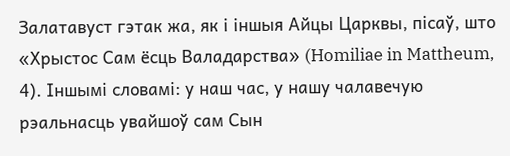Залатавуст гэтак жа, як і іншыя Айцы Царквы, пісаў, што «Хрыстос Сам ёсць Валадарства» (Homiliae in Mattheum, 4). Іншымі словамі: у наш час, у нашу чалавечую рэальнасць увайшоў сам Сын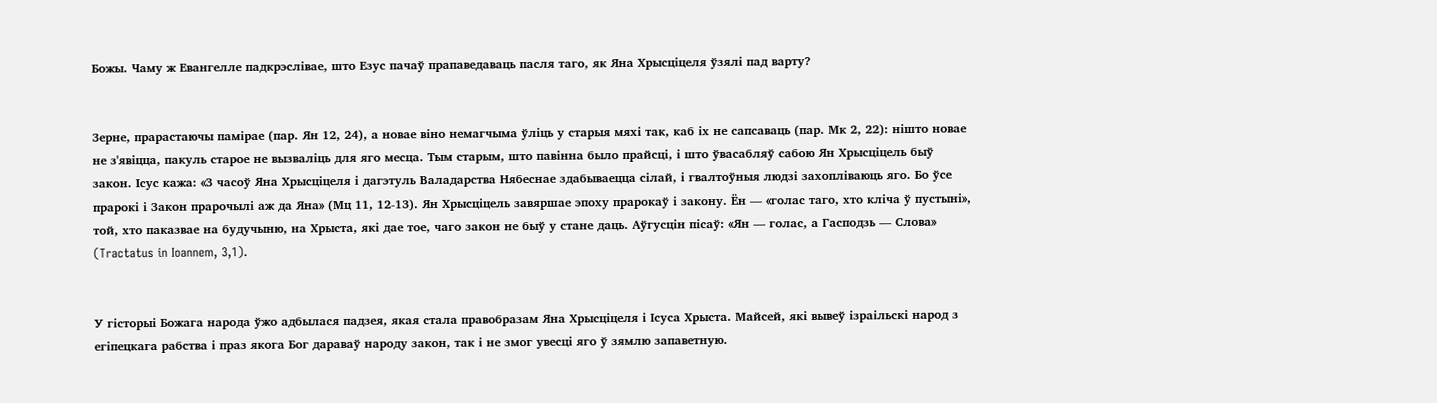Божы. Чаму ж Евангелле падкрэслівае, што Езус пачаў прапаведаваць пасля таго, як Яна Хрысціцеля ўзялі пад варту?


Зерне, прарастаючы памірае (пар. Ян 12, 24), а новае віно немагчыма ўліць у старыя мяхі так, каб іх не сапсаваць (пар. Мк 2, 22): нішто новае не з'явіцца, пакуль старое не вызваліць для яго месца. Тым старым, што павінна было прайсці, і што ўвасабляў сабою Ян Хрысціцель быў закон. Ісус кажа: «З часоў Яна Хрысціцеля і дагэтуль Валадарства Нябеснае здабываецца сілай, і гвалтоўныя людзі захопліваюць яго. Бо ўсе прарокі і Закон прарочылі аж да Яна» (Мц 11, 12-13). Ян Хрысціцель завяршае эпоху прарокаў і закону. Ён — «голас таго, хто кліча ў пустыні», той, хто паказвае на будучыню, на Хрыста, які дае тое, чаго закон не быў у стане даць. Аўгусцін пісаў: «Ян — голас, а Гасподзь — Слова» (Tractatus in Ioannem, 3,1).


У гісторыі Божага народа ўжо адбылася падзея, якая стала правобразам Яна Хрысціцеля і Ісуса Хрыста. Майсей, які вывеў ізраільскі народ з егіпецкага рабства і праз якога Бог дараваў народу закон, так і не змог увесці яго ў зямлю запаветную.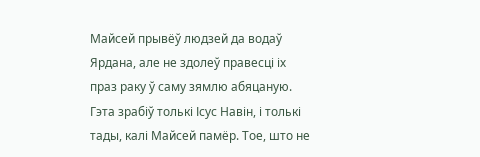Майсей прывёў людзей да водаў Ярдана, але не здолеў правесці іх праз раку ў саму зямлю абяцаную. Гэта зрабіў толькі Ісус Навін, і толькі тады, калі Майсей памёр. Тое, што не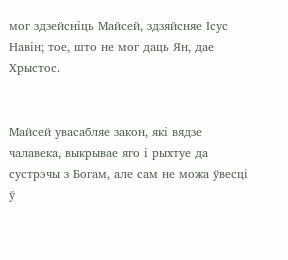мог здзейсніць Майсей, здзяйсняе Ісус Навін; тое, што не мог даць Ян, дае Хрыстос.


Майсей увасабляе закон, які вядзе чалавека, выкрывае яго і рыхтуе да сустрэчы з Богам, але сам не можа ўвесці ў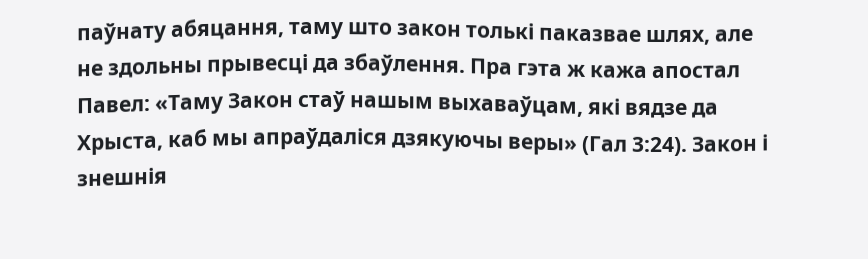паўнату абяцання, таму што закон толькі паказвае шлях, але не здольны прывесці да збаўлення. Пра гэта ж кажа апостал Павел: «Таму Закон стаў нашым выхаваўцам, які вядзе да Хрыста, каб мы апраўдаліся дзякуючы веры» (Гал 3:24). Закон і знешнія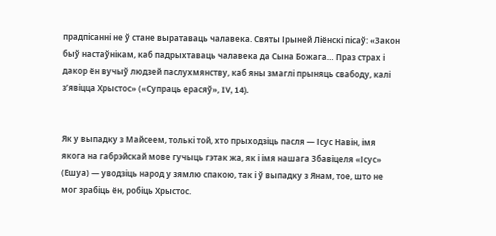прадпісанні не ў стане выратаваць чалавека. Святы Ірыней Ліёнскі пісаў: «Закон быў настаўнікам, каб падрыхтаваць чалавека да Сына Божага… Праз страх і дакор ён вучыў людзей паслухмянству, каб яны змаглі прыняць свабоду, калі з’явіцца Хрыстос» («Супраць ерасяў», IV, 14).


Як у выпадку з Майсеем, толькі той, хто прыходзіць пасля — Ісус Навін, імя якога на габрэйскай мове гучыць гэтак жа, як і імя нашага Збавіцеля «Ісус» (Ешуа) — уводзіць народ у зямлю спакою, так і ў выпадку з Янам, тое, што не мог зрабіць ён, робіць Хрыстос.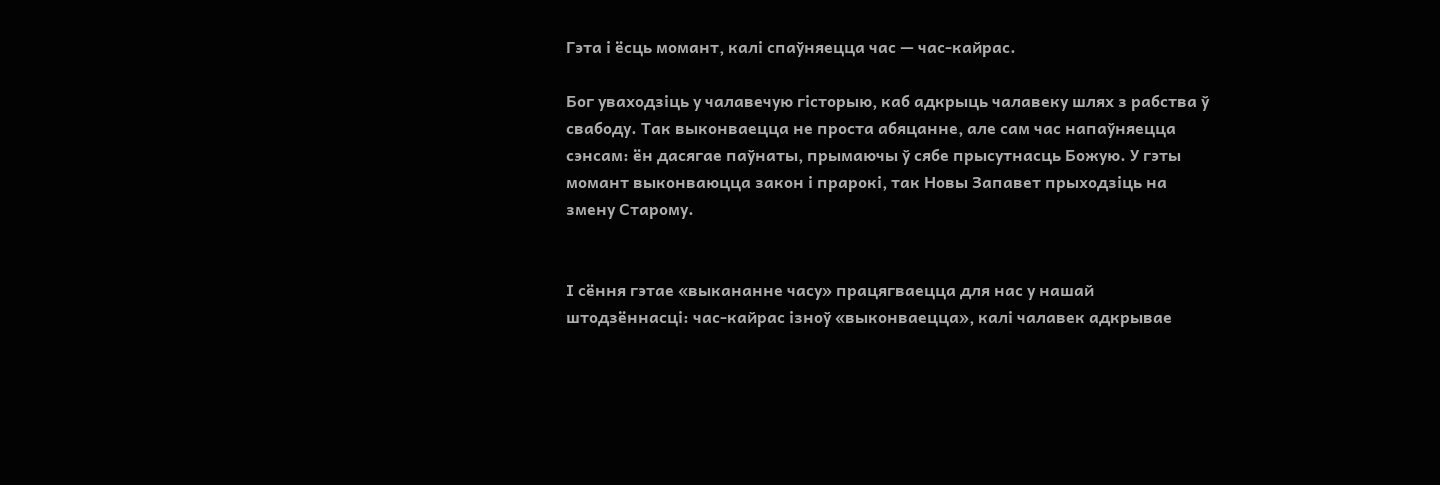Гэта і ёсць момант, калі спаўняецца час — час-кайрас.

Бог уваходзіць у чалавечую гісторыю, каб адкрыць чалавеку шлях з рабства ў свабоду. Так выконваецца не проста абяцанне, але сам час напаўняецца сэнсам: ён дасягае паўнаты, прымаючы ў сябе прысутнасць Божую. У гэты момант выконваюцца закон і прарокі, так Новы Запавет прыходзіць на змену Старому.


І сёння гэтае «выкананне часу» працягваецца для нас у нашай штодзённасці: час-кайрас ізноў «выконваецца», калі чалавек адкрывае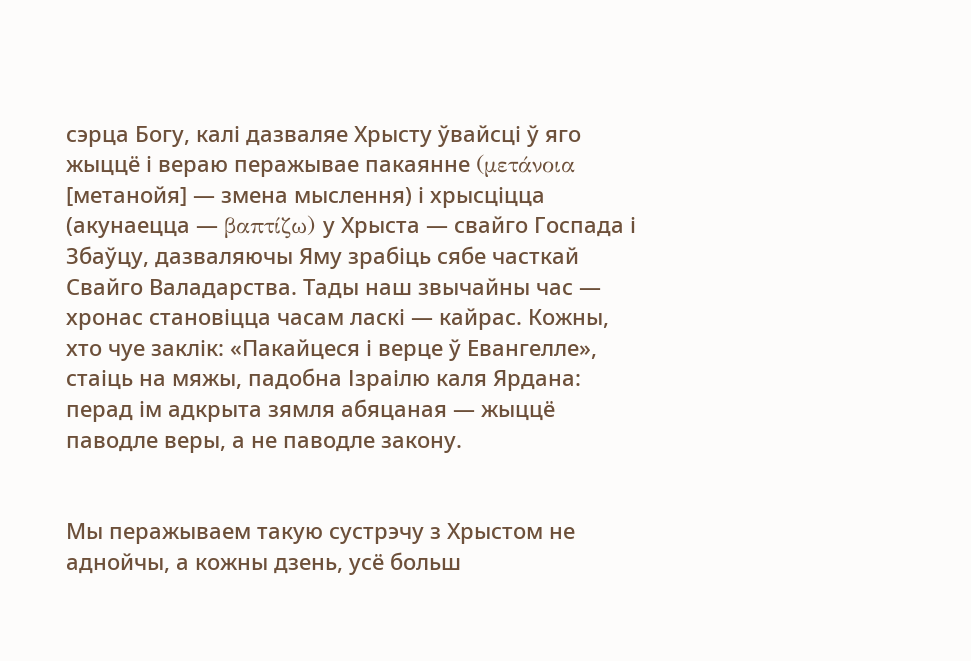сэрца Богу, калі дазваляе Хрысту ўвайсці ў яго жыццё і вераю перажывае пакаянне (μετάνοια [метанойя] — змена мыслення) і хрысціцца (акунаецца — βαπτίζω) у Хрыста — свайго Госпада і Збаўцу, дазваляючы Яму зрабіць сябе часткай Свайго Валадарства. Тады наш звычайны час — хронас становіцца часам ласкі — кайрас. Кожны, хто чуе заклік: «Пакайцеся і верце ў Евангелле», стаіць на мяжы, падобна Ізраілю каля Ярдана: перад ім адкрыта зямля абяцаная — жыццё паводле веры, а не паводле закону.


Мы перажываем такую сустрэчу з Хрыстом не аднойчы, а кожны дзень, усё больш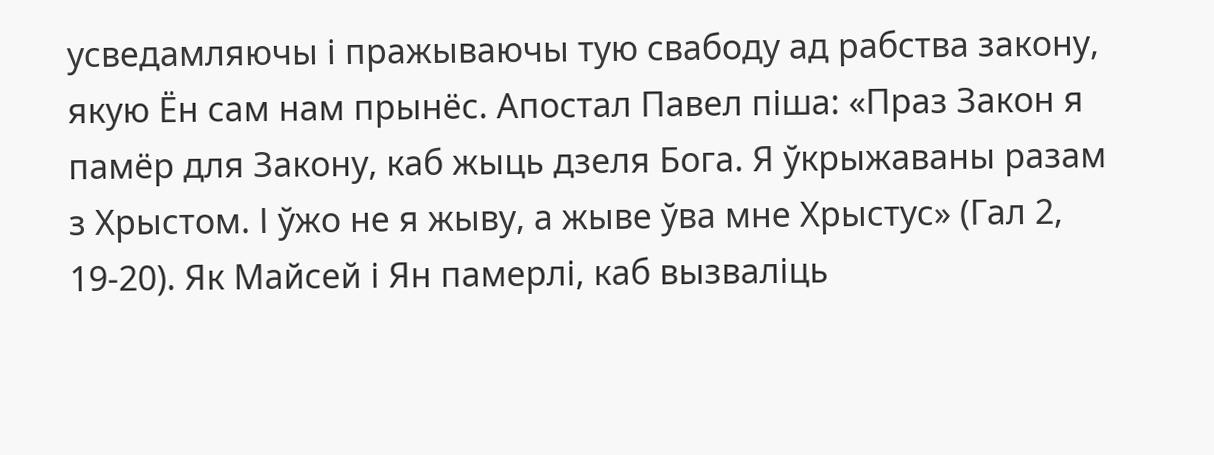усведамляючы і пражываючы тую свабоду ад рабства закону, якую Ён сам нам прынёс. Апостал Павел піша: «Праз Закон я памёр для Закону, каб жыць дзеля Бога. Я ўкрыжаваны разам з Хрыстом. І ўжо не я жыву, а жыве ўва мне Хрыстус» (Гал 2, 19-20). Як Майсей і Ян памерлі, каб вызваліць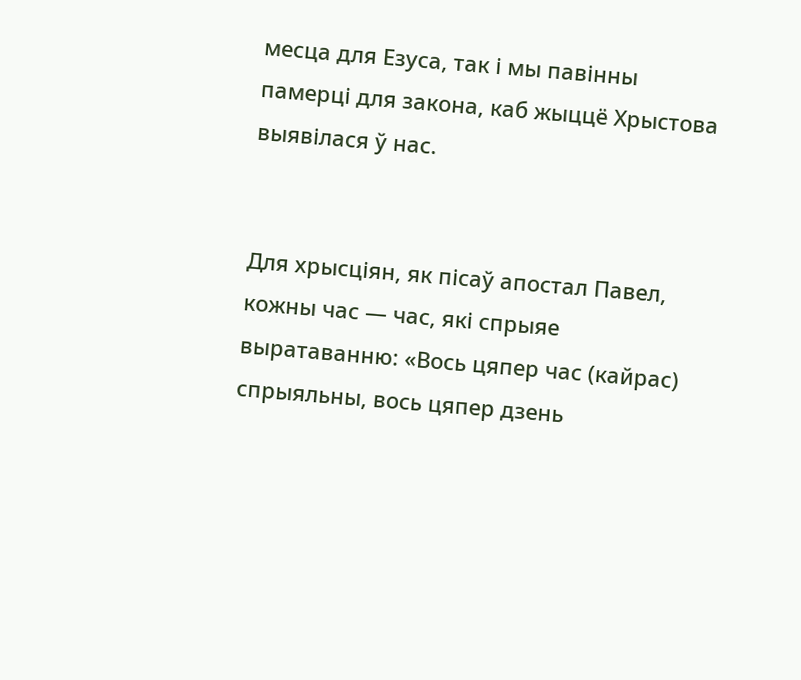месца для Езуса, так і мы павінны памерці для закона, каб жыццё Хрыстова выявілася ў нас.


Для хрысціян, як пісаў апостал Павел, кожны час — час, які спрыяе выратаванню: «Вось цяпер час (кайрас) спрыяльны, вось цяпер дзень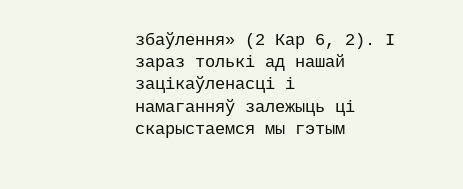збаўлення» (2 Кар 6, 2). І зараз толькі ад нашай зацікаўленасці і намаганняў залежыць ці скарыстаемся мы гэтым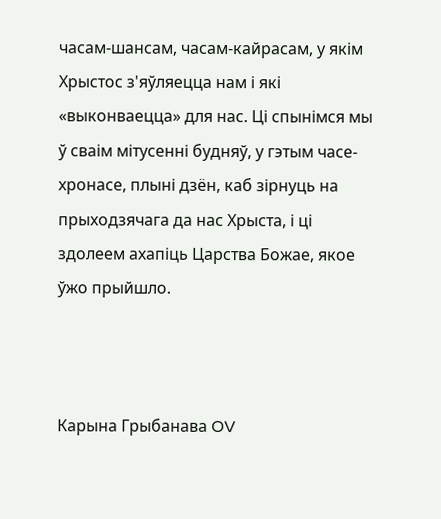часам-шансам, часам-кайрасам, у якім Хрыстос з'яўляецца нам і які «выконваецца» для нас. Ці спынімся мы ў сваім мітусенні будняў, у гэтым часе-хронасе, плыні дзён, каб зірнуць на прыходзячага да нас Хрыста, і ці здолеем ахапіць Царства Божае, якое ўжо прыйшло.



Карына Грыбанава OV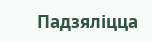Падзяліцца